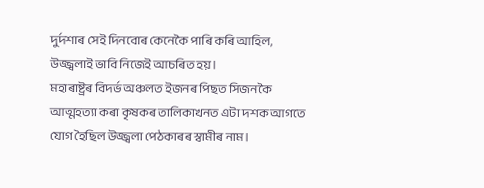দুৰ্দশাৰ সেই দিনবোৰ কেনেকৈ পাৰি কৰি আহিল, উজ্জ্বলাই ভাবি নিজেই আচৰিত হয়।
মহাৰাষ্ট্ৰৰ বিদৰ্ভ অঞ্চলত ইজনৰ পিছত সিজনকৈ আত্মহত্যা কৰা কৃষকৰ তালিকাখনত এটা দশক আগতে যোগ হৈছিল উজ্জ্বলা পেঠকাৰৰ স্বামীৰ নাম।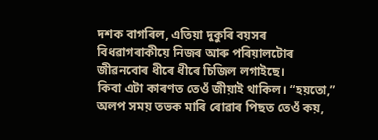দশক বাগৰিল, এতিয়া দুকুৰি বয়সৰ বিধৱাগৰাকীয়ে নিজৰ আৰু পৰিয়ালটোৰ জীৱনবোৰ ধীৰে ধীৰে চিজিল লগাইছে।
কিবা এটা কাৰণত তেওঁ জীয়াই থাকিল। “হয়তো,” অলপ সময় তভক মাৰি ৰোৱাৰ পিছত তেওঁ কয়,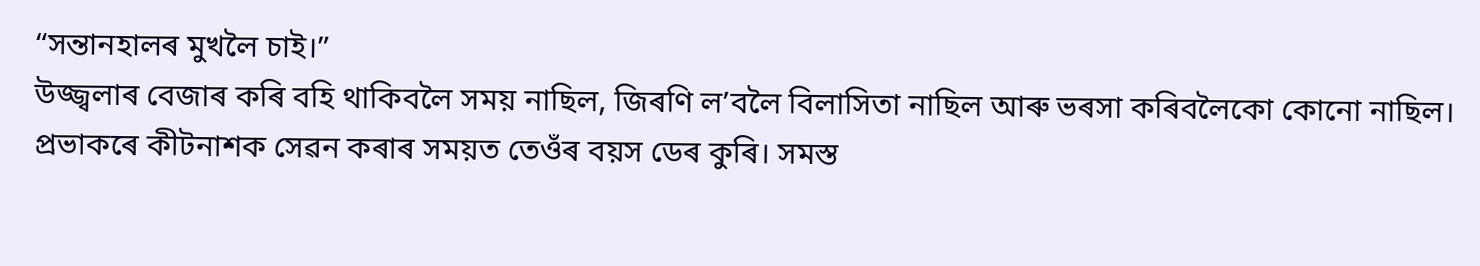“সন্তানহালৰ মুখলৈ চাই।”
উজ্জ্বলাৰ বেজাৰ কৰি বহি থাকিবলৈ সময় নাছিল, জিৰণি ল’বলৈ বিলাসিতা নাছিল আৰু ভৰসা কৰিবলৈকো কোনো নাছিল। প্ৰভাকৰে কীটনাশক সেৱন কৰাৰ সময়ত তেওঁৰ বয়স ডেৰ কুৰি। সমস্ত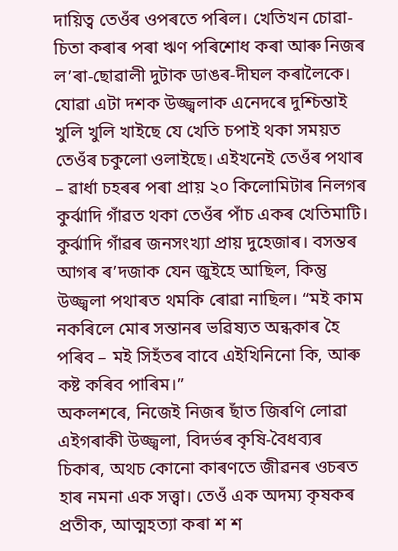দায়িত্ব তেওঁৰ ওপৰতে পৰিল। খেতিখন চোৱা-চিতা কৰাৰ পৰা ঋণ পৰিশোধ কৰা আৰু নিজৰ ল’ৰা-ছোৱালী দুটাক ডাঙৰ-দীঘল কৰালৈকে।
যোৱা এটা দশক উজ্জ্বলাক এনেদৰে দুশ্চিন্তাই খুলি খুলি খাইছে যে খেতি চপাই থকা সময়ত তেওঁৰ চকুলো ওলাইছে। এইখনেই তেওঁৰ পথাৰ – ৱাৰ্ধা চহৰৰ পৰা প্ৰায় ২০ কিলোমিটাৰ নিলগৰ কুৰ্ঝাদি গাঁৱত থকা তেওঁৰ পাঁচ একৰ খেতিমাটি। কুৰ্ঝাদি গাঁৱৰ জনসংখ্যা প্ৰায় দুহেজাৰ। বসন্তৰ আগৰ ৰ’দজাক যেন জুইহে আছিল, কিন্তু উজ্জ্বলা পথাৰত থমকি ৰোৱা নাছিল। “মই কাম নকৰিলে মোৰ সন্তানৰ ভৱিষ্যত অন্ধকাৰ হৈ পৰিব – মই সিহঁতৰ বাবে এইখিনিনো কি, আৰু কষ্ট কৰিব পাৰিম।”
অকলশৰে, নিজেই নিজৰ ছাঁত জিৰণি লোৱা এইগৰাকী উজ্জ্বলা, বিদৰ্ভৰ কৃষি-বৈধব্যৰ চিকাৰ, অথচ কোনো কাৰণতে জীৱনৰ ওচৰত হাৰ নমনা এক সত্ত্বা। তেওঁ এক অদম্য কৃষকৰ প্ৰতীক, আত্মহত্যা কৰা শ শ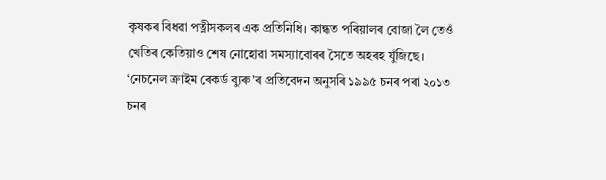কৃষকৰ বিধৱা পত্নীসকলৰ এক প্ৰতিনিধি। কান্ধত পৰিয়ালৰ বোজা লৈ তেওঁ খেতিৰ কেতিয়াও শেষ নোহোৱা সমস্যাবোৰৰ সৈতে অহৰহ যুঁজিছে। ‘নেচনেল ক্ৰাইম ৰেকৰ্ড ব্যুৰু’ৰ প্ৰতিবেদন অনুসৰি ১৯৯৫ চনৰ পৰা ২০১৩ চনৰ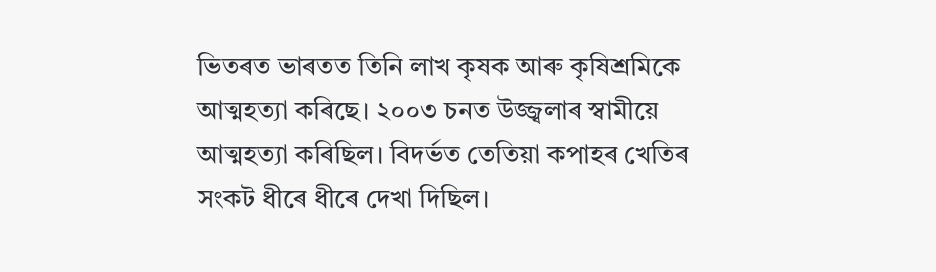ভিতৰত ভাৰতত তিনি লাখ কৃষক আৰু কৃষিশ্ৰমিকে আত্মহত্যা কৰিছে। ২০০৩ চনত উজ্জ্বলাৰ স্বামীয়ে আত্মহত্যা কৰিছিল। বিদৰ্ভত তেতিয়া কপাহৰ খেতিৰ সংকট ধীৰে ধীৰে দেখা দিছিল।